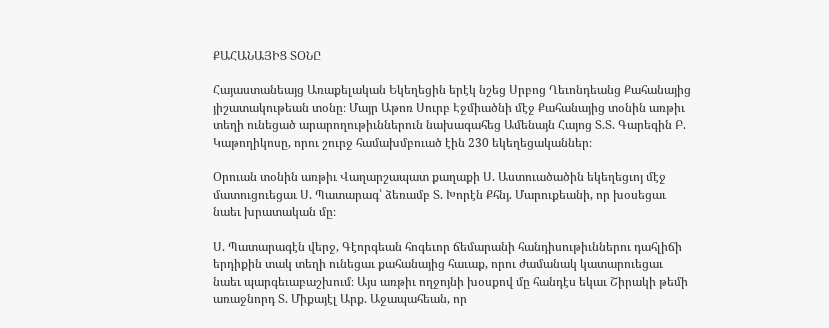ՔԱՀԱՆԱՅԻՑ ՏՕՆԸ

Հայաստանեայց Առաքելական Եկեղեցին երէկ նշեց Սրբոց Ղեւոնդեանց Քահանայից յիշատակութեան տօնը։ Մայր Աթոռ Սուրբ Էջմիածնի մէջ Քահանայից տօնին առթիւ տեղի ունեցած արարողութիւններուն նախագահեց Ամենայն Հայոց Տ.Տ. Գարեգին Բ. Կաթողիկոսը, որու շուրջ համախմբուած էին 230 եկեղեցականներ։

Օրուան տօնին առթիւ Վաղարշապատ քաղաքի Ս. Աստուածածին եկեղեցւոյ մէջ մատուցուեցաւ Ս. Պատարագ՝ ձեռամբ Տ. Խորէն Քհնյ. Մարուքեանի, որ խօսեցաւ նաեւ խրատական մը։

Ս. Պատարագէն վերջ, Գէորգեան հոգեւոր ճեմարանի հանդիսութիւններու դահլիճի երդիքին տակ տեղի ունեցաւ քահանայից հաւաք, որու ժամանակ կատարուեցաւ նաեւ պարգեւաբաշխում։ Այս առթիւ ողջոյնի խօսքով մը հանդէս եկաւ Շիրակի թեմի առաջնորդ Տ. Միքայէլ Արք. Աջապահեան, որ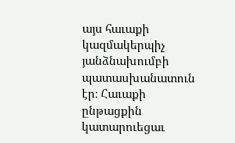այս հաւաքի կազմակերպիչ յանձնախումբի պատասխանատուն էր։ Հաւաքի ընթացքին կատարուեցաւ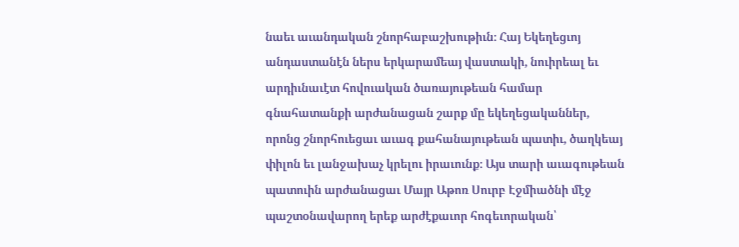նաեւ աւանդական շնորհաբաշխութիւն։ Հայ Եկեղեցւոյ անդաստանէն ներս երկարամեայ վաստակի, նուիրեալ եւ արդիւնաւէտ հովուական ծառայութեան համար գնահատանքի արժանացան շարք մը եկեղեցականներ, որոնց շնորհուեցաւ աւագ քահանայութեան պատիւ, ծաղկեայ փիլոն եւ լանջախաչ կրելու իրաւունք։ Այս տարի աւագութեան պատուին արժանացաւ Մայր Աթոռ Սուրբ Էջմիածնի մէջ պաշտօնավարող երեք արժէքաւոր հոգեւորական՝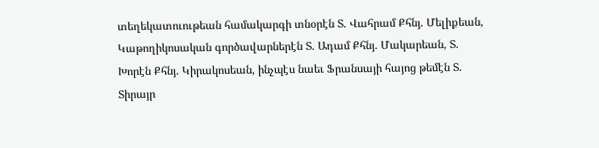տեղեկատուութեան համակարգի տնօրէն Տ. Վահրամ Քհնյ. Մելիքեան, Կաթողիկոսական գործավարներէն Տ. Ադամ Քհնյ. Մակարեան, Տ. Խորէն Քհնյ. Կիրակոսեան, ինչպէս նաեւ Ֆրանսայի հայոց թեմէն Տ. Տիրայր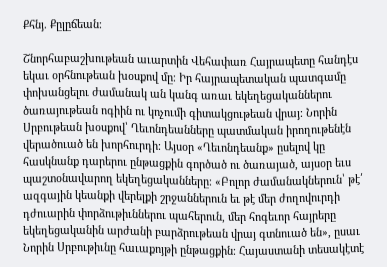Քհնյ. Քըլըճեան։

Շնորհաբաշխութեան աւարտին Վեհափառ Հայրապետը հանդէս եկաւ օրհնութեան խօսքով մը։ Իր հայրապետական պատգամը փոխանցելու ժամանակ ան կանգ առաւ եկեղեցականներու ծառայութեան ոգիին ու կոչումի գիտակցութեան վրայ։ Նորին Սրբութեան խօսքով՝ Ղեւոնդեանները պատմական իրողութենէն վերածուած են խորհուրդի։ Այսօր «Ղեւոնդեանք» ըսելով կը հասկնանք դարերու ընթացքին գործած ու ծառայած, այսօր եւս պաշտօնավարող եկեղեցականները։ «Բոլոր ժամանակներուն՝ թէ՛ ազգային կեանքի վերելքի շրջաններուն եւ թէ մեր ժողովուրդի դժուարին փորձութիւններու պահերուն, մեր հոգեւոր հայրերը եկեղեցականին արժանի բարձրութեան վրայ գտնուած են», ըսաւ Նորին Սրբութիւնը հաւաքոյթի ընթացքին։ Հայաստանի տեսակէտէ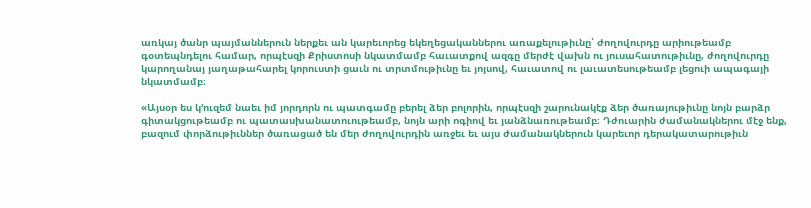առկայ ծանր պայմաններուն ներքեւ ան կարեւորեց եկեղեցականներու առաքելութիւնը՝ ժողովուրդը արիութեամբ գօտեպնդելու համար, որպէսզի Քրիստոսի նկատմամբ հաւատքով ազգը մերժէ վախն ու յուսահատութիւնը, ժողովուրդը կարողանայ յաղաթահարել կորուստի ցաւն ու տրտմութիւնը եւ յոյսով, հաւատով ու լաւատեսութեամբ լեցուի ապագայի նկատմամբ։

«Այսօր ես կ՚ուզեմ նաեւ իմ յորդորն ու պատգամը բերել ձեր բոլորին, որպէսզի շարունակէք ձեր ծառայութիւնը նոյն բարձր գիտակցութեամբ ու պատասխանատուութեամբ, նոյն արի ոգիով եւ յանձնառութեամբ։ Դժուարին ժամանակներու մէջ ենք, բազում փորձութիւններ ծառացած են մեր ժողովուրդին առջեւ եւ այս ժամանակներուն կարեւոր դերակատարութիւն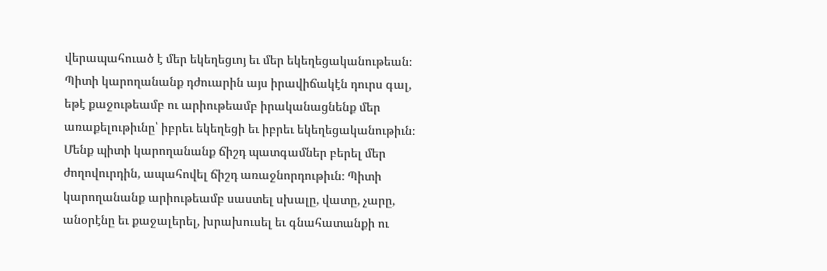վերապահուած է մեր եկեղեցւոյ եւ մեր եկեղեցականութեան։ Պիտի կարողանանք դժուարին այս իրավիճակէն դուրս գալ, եթէ քաջութեամբ ու արիութեամբ իրականացնենք մեր առաքելութիւնը՝ իբրեւ եկեղեցի եւ իբրեւ եկեղեցականութիւն։ Մենք պիտի կարողանանք ճիշդ պատգամներ բերել մեր ժողովուրդին, ապահովել ճիշդ առաջնորդութիւն։ Պիտի կարողանանք արիութեամբ սաստել սխալը, վատը, չարը, անօրէնը եւ քաջալերել, խրախուսել եւ գնահատանքի ու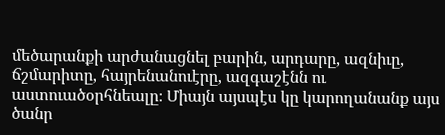մեծարանքի արժանացնել բարին, արդարը, ազնիւը, ճշմարիտը, հայրենանուէրը, ազգաշէնն ու աստուածօրհնեալը։ Միայն այսպէս կը կարողանանք այս ծանր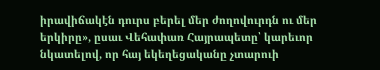իրավիճակէն դուրս բերել մեր ժողովուրդն ու մեր երկիրը», ըսաւ Վեհափառ Հայրապետը՝ կարեւոր նկատելով, որ հայ եկեղեցականը չտարուի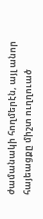ժամանակի հողմերէն, այլ անոր հայեացքը միշտ ուղղուած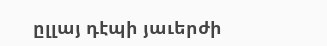ըլլայ դէպի յաւերժի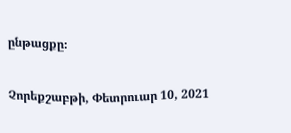ընթացքը։

Չորեքշաբթի, Փետրուար 10, 2021